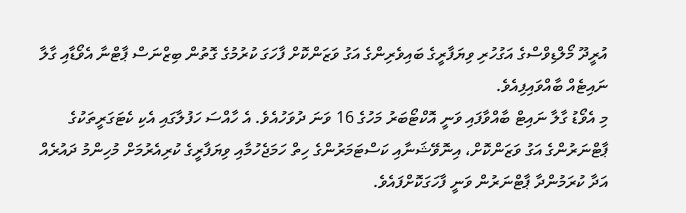އުރީދޫ މޯލްޑިވްސްގެ އަގުހުރި ވިޔަފާރީގެ ބައިވެރިންގެ އަގު ވަޒަންކޮށް ފާހަގަ ކުރުމުގެ ގޮތުން ބިޒްނަސް ޕާޓްނާ އެވޯޑާއި ގާލާ ނައިޓެއް ބާއްވައިފިއެވެ.
މި އެވޯޑު ގާލާ ނައިޓް ބާއްވާފައި ވަނީ އޮކްޓޯބަރު މަހުގެ 16 ވަނަ ދުވަހުއެވެ. އެ ހާއްސަ ހަފުލާގައި އެކި ކެޓަގަރީތަކުގެ ޕާޓްނަރުންގެ އަގު ވަޒަންކޮށް، އިނޮވޭޝަނާއި ކަސްޓަމަރުންގެ ހިތް ހަމަޖެހުމާއި ވިޔަފާރީގެ ކުރިއެރުމަށް މުހިންމު ދައުރެއް އަދާ ކުރަމުންދާ ޕާޓްނަރުން ވަނީ ފާހަގަކޮށްފައެވެ.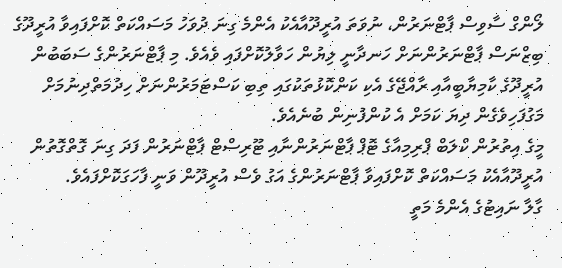ލޯންގް ސާވިސް ޕާޓްނަރުން، ނުވަތަ އުރީދޫއާއެކު އެންމެ ގިނަ ދުވަހު މަސައްކަތް ކޮށްފައިވާ އުރީދޫގެ ބިޒްނަސް ޕާޓްނަރުންނަށް ހަނދާނީ ލިޔުން ހަވާލުކޮށްފައި ވެއެވެ. މި ޕާޓްނަރުންގެ ސަބަބުން އުރީދޫގެ ކާމިޔާބީއާއި ރާއްޖޭގެ އެކި ކަންކޮޅުތަކުގައި ތިބި ކަސްޓަމަރުންނަށް ހިދުމަތްދިނުމަށް މަގުފަހިވެގެން ދިޔަ ކަމަށް އެ ކުންފުނިން ބުނެއެވެ.
މީގެ އިތުރުން ކްލަބް ޕްރިމިއާގެ ޓޮޕް ޕާޓްނަރުންނާއި ޓޫރިސްޓް ޕާޓްނަރުން ފަދަ ގިނަ ގޮތްގޮތުން އުރީދޫއާއެކު މަސައްކަތް ކޮށްފައިވާ ޕާޓްނަރުންގެ އަގު ވެސް އުރީދޫން ވަނީ ފާހަގަކޮށްފައެވެ.
ގާލާ ނައިޓުގެ އެންމެ މަތީ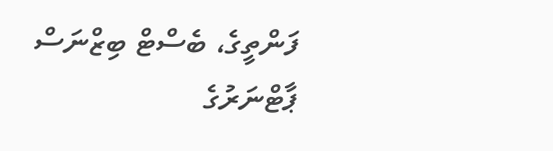ފަންތީގެ، ބެސްޓް ބިޒްނަސް ޕާޓްނަރުގެ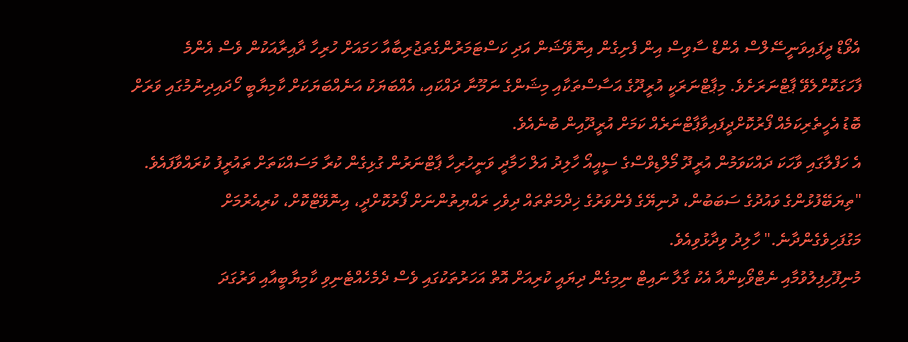އެވޯޑް ދީފައިވަނީސޭލްސް އެންޑް ސާވިސް އިން ފެށިގެން އިނޮވޭޝަން އަދި ކަސްޓަމަރުންގެތަޖުރިބާއާ ހަމައަށް ހުރިހާ ދާއިރާއަކުން ވެސް އެންމެ ފާހަގަކޮށްލެވޭ ޕާޓްނަރަށެވެ. މިޕާޓްނަރަކީ އުރީދޫގެ އަސާސްތަކާއި މިޝަންގެ ނަމޫނާ ދައްކައި، އެއްބަޔަކު އަނެއްބަޔަކަށް ކާމިޔާބީ ހޯދައިދިނުމުގައި ވަރަށް ބޮޑު އެހީތެރިކަމެއް ފޯރުކޮށްދީފައިވާޕާޓްނަރެއް ކަމަށް އުރީދޫއިން ބުނެއެވެ.
އެ ހަފްލާގައި ވާހަކަ ދައްކަވަމުން އުރީދޫ މޯލްޑިވްސްގެ ސީއީއޯ ހާލިދު އަލް ހަމާދީ ވަނީހުރިހާ ޕާޓްނަރުން ގުޅިގެން ކުރާ މަސައްކަތަށް ތައުރީފު ކުރައްވާފައެވެ. "ތިޔަބޭފުޅުންގެ ވައުދުގެ ސަބަބުން، ދުނިޔޭގެ ފެންވަރުގެ ޚިދްމަތްތައް ދިވެހި ރައްޔިތުންނަށް ފޯރުކޮށްދީ، އިނޮވޭޓްކޮށް، ކުރިއެރުމަށް މަގުފަހިވެގެންދާނެ." ހާލިދު ވިދާޅުވިއެވެ.
މުނިފޫހިފިލުވުމާއި ނެޓްވޯކިންއާ އެކު ގާލާ ނައިޓް ނިމިގެން ދިޔައީ ކުރިއަށް އޮތް އަހަރުތަކުގައި ވެސް ދެމެހެއްޓެނިވި ކާމިޔާބީއާއި ވަރުގަދަ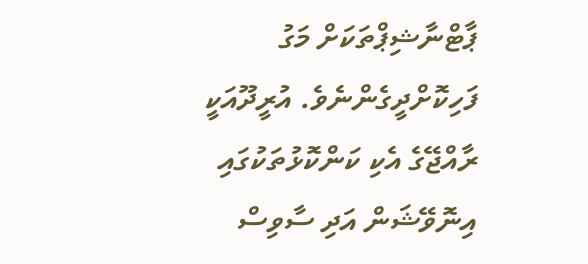ޕާޓްނާޝިޕްތަކަށް މަގު ފަހިކޮށްދީގެންނެވެ. އުރީދޫއަކީ ރާއްޖޭގެ އެކި ކަންކޮޅުތަކުގައި އިނޮވޭޝަން އަދި ސާވިސް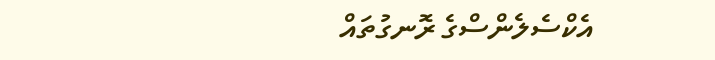އެކްސެލެންސްގެ ރޮނގުތައް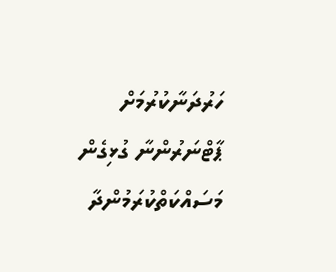ހަރުދަނާކުރުމަށް ޕާޓްނަރުންނާ ގުޅިގެން މަސައްކަތްކުރަމުންދާ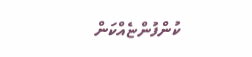ކުންފުންޏެއްކަން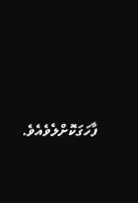ފާހަގަކޮށްލެވެއެވެ.